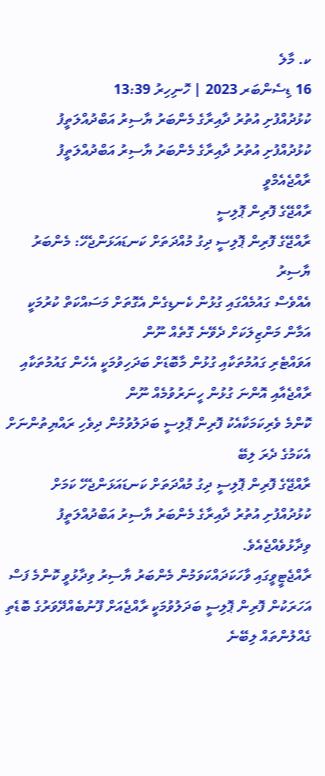ކ. މާލެ
16 ޑިސެންބަރ 2023 | ހޮނިހިރު 13:39
ކުޅުދުއްފުށި އުތުރު ދާއިރާގެ މެންބަރު ޔާސިރު އަބްދުއްލަތީފު
ކުޅުދުއްފުށި އުތުރު ދާއިރާގެ މެންބަރު ޔާސިރު އަބްދުއްލަތީފު
ރާއްޖެއެމްވީ
ރާއްޖޭގެ ފޮރިން ޕޮލިސީ
ރާއްޖޭގެ ފޮރިން ޕޮލިސީ ދިގު މުއްދަތަށް ކަނޑައަޅަންޖެހޭ: މެންބަރު ޔާސިރު
އެއްވެސް ގައުމެއްގައި ގުޅުން ކެނޑިގެން އެގޮތަށް މަސައްކަތް ކުރުމަކީ އަމާން މަންޒިލަކަށް ދެވޭނެ ގޮތެއް ނޫން
އަވައްޓެރި ގައުމުތަކާއި ގުޅުން މާބޮޑަށް ބަދަހިވުމަކީ އެހެން ގައުމުތަކާއި ރާއްޖެއާއި އޮންނަ ގުޅުން ހީނަރުވުމެއް ނޫން
ކޮންމެ ވެރިކަމަކާއެކު ފޮރިން ޕޮލިސީ ބަދަލުވުމުން ދިވެހި ރައްޔިތުންނަށް އެކަމުގެ ދެރަ ލިބޭ
ރާއްޖޭގެ ފޮރިން ޕޮލިސީ ދިގު މުއްދަތަށް ކަނޑައަޅަންޖެހޭ ކަމަށް ކުޅުދުއްފުށި އުތުރު ދާއިރާގެ މެންބަރު ޔާސިރު އަބްދުއްލަތީފު ވިދާޅުވެއްޖެއެވެ.
ރާއްޖެޓީވީގައި ވާހަކަދައްކަވަމުން މެންބަރު ޔާސިރު ވިދާޅުވީ ކޮންމެ ފަސް އަހަރަކުން ފޮރިން ޕޮލިސީ ބަދަލުވުމަކީ ރާއްޖެއަށް ފޫނުބެއްދޭވަރުގެ ބޮޑެތި ގެއްލުންތައް ލިބޭނެ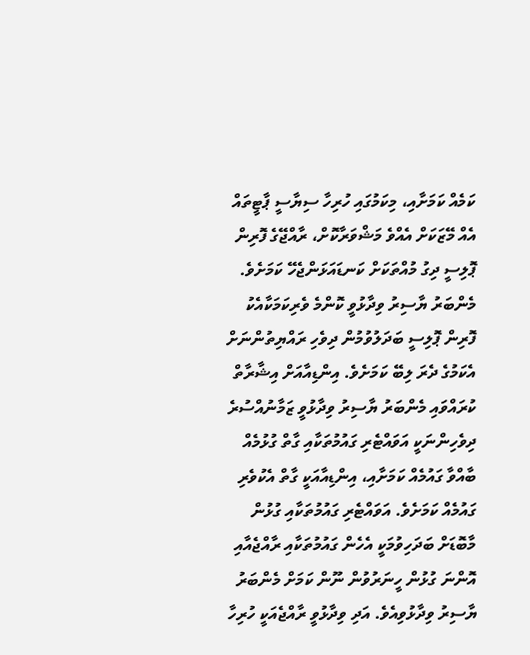ކަމެއް ކަމަށާއި، މިކަމުގައި ހުރިހާ ސިޔާސީ ޕާޓީތައް އެއް މޭޒަކަށް އެއްވެ މަޝްވަރާކޮށް، ރާއްޖޭގެ ފޮރިން ޕޮލިސީ ދިގު މުއްތަކަށް ކަނޑައަޅަންޖެހޭ ކަމަށެވެ.
މެންބަރު ޔާސިރު ވިދާޅުވީ ކޮންމެ ވެރިކަމަކާއެކު ފޮރިން ޕޮލިސީ ބަދަލުވުމުން ދިވެހި ރައްޔިތުންނަށް އެކަމުގެ ދެރަ ލިބޭ ކަމަށެވެ. އިންޑިއާއަށް އިޝާރާތް ކުރައްވައި މެންބަރު ޔާސިރު ވިދާޅުވީ ޒަމާނުއްސުރެ ދިވެހިންނަކީ އަވައްޓެރި ގައުމުތަކާއި ގާތް ގުޅުމެއް ބާއްވާ ގައުމެއް ކަމަށާއި، އިންޑިއާއަކީ ގާތް އެކުވެރި ގައުމެއް ކަމަށެވެ. އަވައްޓެރި ގައުމުތަކާއި ގުޅުން މާބޮޑަށް ބަދަހިވުމަކީ އެހެން ގައުމުތަކާއި ރާއްޖެއާއި އޮންނަ ގުޅުން ހީނަރުވުން ނޫން ކަމަށް މެންބަރު ޔާސިރު ވިދާޅުވިއެވެ. އަދި ވިދާޅުވީ ރާއްޖެއަކީ ހުރިހާ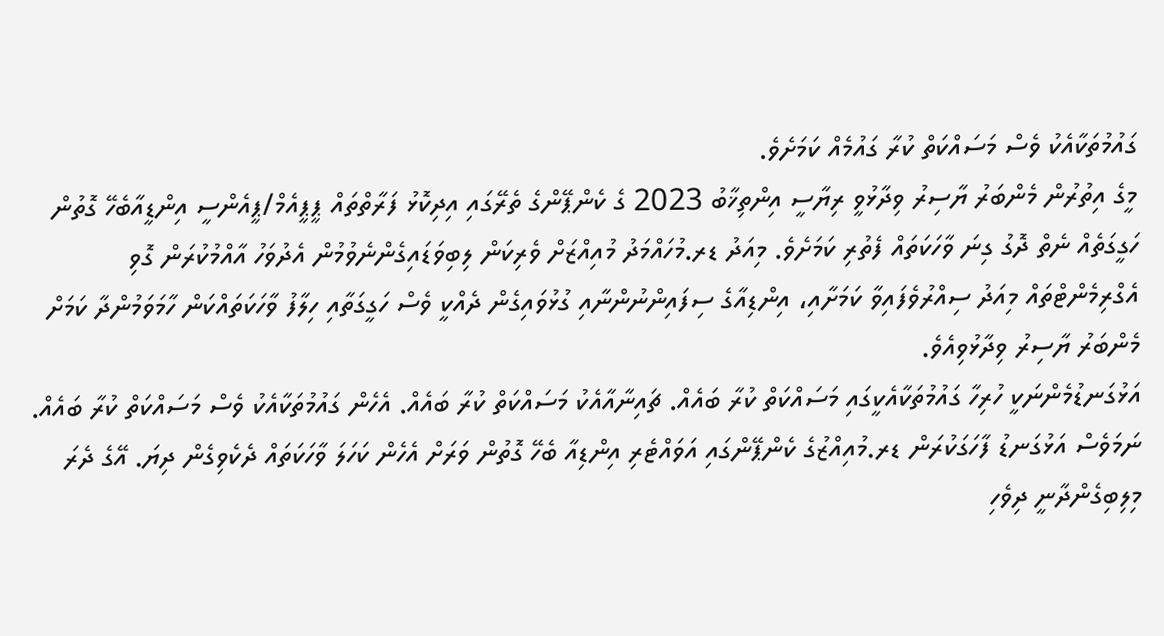ގައުމުތަކާއެކު ވެސް މަސައްކަތް ކުރާ ގައުމެއް ކަމަށެވެ.
މީގެ އިތުރުން މެންބަރު ޔާސިރު ވިދާޅުވީ ރިޔާސީ އިންތިޚާބު 2023 ގެ ކެންޕޭންގެ ތެރޭގައި އިދިކޮޅު ފަރާތްތައް ޕީޕީއެމް/ޕީއެންސީ އިންޑީއާބެހޭ ގޮތުން ހަގީގަތެއް ނެތް ދޮގު ގިނަ ވާހަކަތައް ފެތުރި ކަމަށެވެ. މިއަދު ޑރ.މުހައްމަދު މުއިއްޒަށް ވެރިކަން ލިބިވަޑައިގެންނެވުމުން އެދުވަހު އާއްމުކުރަން ގޮވި އެގްރިމެންޓްތައް މިއަދު ސިއްރުވެފައިވާ ކަމަށާއި، އިންޑިއާގެ ސިފައިންނުންނާއި ގުޅުވައިގެން ދެއްކީ ވެސް ހަގީގަތާއި ހިލާފު ވާހަކަތައްކަން ހާމަވަމުންދާ ކަމަށް މެންބަރު ޔާސިރު ވިދާޅުވިއެވެ.
އަޅުގަނޑުމެންނަކީ ހުރިހާ ގައުމުތަކާއެކީގައި މަސައްކަތް ކުރާ ބައެއް. ޗައިނާއާއެކު މަސައްކަތް ކުރާ ބައެއް. އެހެން ގައުމުތަކާއެކު ވެސް މަސައްކަތް ކުރާ ބައެއް. ނަމަވެސް އަޅުގަނޑު ފާހަގަކުރަން ޑރ.މުއިއްޒުގެ ކެންޕޭންގައި އަވައްޓެރި އިންޑިއާ ބެހޭ ގޮތުން ވަރަށް އެހެން ކަހަލަ ވާހަކަތައް ދެކެވިގެން ދިޔަ. އޭގެ ދެރަ މިލިބިގެންދާނީ ދިވެހި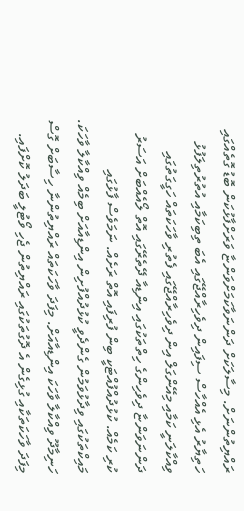ރައްޔިތުންނަށް. މިސާލަކަށް ދަންނަވާކަމަށްވަންޏާ ވަރަށްފާޅުކަން ބޮޑު ގޮތެއްގައި ހަތިޔާރު އެޅި އެއްހާސް ސިފައިން ދިވެހިރާއްޖޭގައި އެބަ ތިބިކަމާއި އުތުރުތިލަފުޅު ވިއްކާލަނީ ކަމާއި މިއޭންގަލް އިން ދިވެހިރާއްޖޭގައި ފެތުރި ވާހަކަތައް ހަގީގަތުގައި ދަންނަވަންޏާ ދިވެހިންގެ ހިތްތަކުގައި އިންޑިއާ ދޭތެރޭގައި އޮތް ލޯއެއްބަށް އަސަރު ކުރި ކަމެއް. ކުޅުދުއްފުއްޓަކީ ބިން ފުރިފައި އޮތް ރަށެއް. ނަމަވެސް ފާޅުގައި މައިކްތަކުގައި ވިދާޅުވަމުން ގެންދެވީ ކުޅުދުއްފުށިން އިންޑިއާއަށް ބިމެއް ވިއްކާލާ ވާހަކަ. ހަނިމާދޫ ވިއްކާލާ ވާހަކަ އިންޑިއާއަށް. މިފަދަ ވާހަކަތައް ރައްޔިތުންނާ ހިސާބަށް ގޮސް މިފަދަ ވާހަކަތަކާއި ގުޅިގެން އެ ދޮގުތަކުގައި ރައްޔިތުން ޖެހި ވޯޓުލީ ބަދަލު ކޮށްފައި.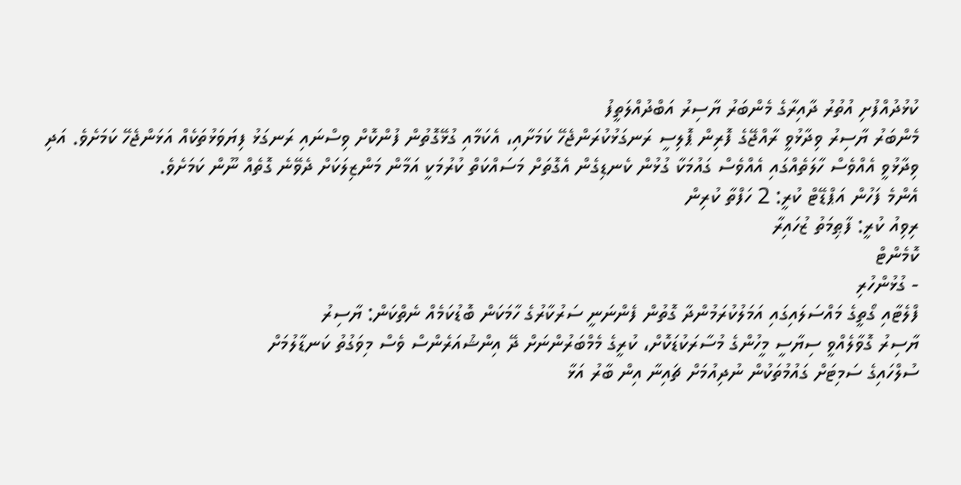ކުޅުދުއްފުށި އުތުރު ދާއިރާގެ މެންބަރު ޔާސިރު އަބްދުއްލަތީފު
މެންބަރު ޔާސިރު ވިދާޅުވީ ރާއްޖޭގެ ފޮރިން ޕޮލިސީ ރަނގަޅުކުރަންޖެހޭ ކަމަށާއި، އެކަމާއި ގުޅޭގޮތުން ފުންކޮށް ވިސްނައި ރަނގަޅު ފިޔަވަޅުތަކެއް އަޅަންޖެހޭ ކަމަށެވެ. އަދި ވިދާޅުވީ އެއްވެސް ހާލަތެއްގައި އެއްވެސް ގައުމަކާ ގުޅުން ކެނޑިގެން އެގޮތަށް މަސައްކަތް ކުރުމަކީ އަމާން މަންޒިލަކަށް ދެވޭނެ ގޮތެއް ނޫން ކަމަށެވެ.
އެންމެ ފަހުން އަޕްޑޭޓް ކުރީ: 2 ހަފްތާ ކުރިން
ރިވިއު ކުރީ: ފާޠިމަތު ޒުހައިރާ
ކޮމެންޓް
- ގުޅުންހުރި
ފްލެޓާއި ގޯތީގެ މައްސަލައިގައި އަމަލުކުރަމުންދާ ގޮތުން ފެންނަނީ ސަރުކާރުގެ ހާމަކަން ބޮޑުކަމެއް ނެތްކަން: ޔާސިރު
ޔާސިރު ގޮވާލެއްވީ ސިޔާސީ މީހުންގެ މުސާރަކުޑަކޮށް، ކުރީގެ މެމްބަރުންނަށް ދޭ އިންޝުއަރެންސް ވެސް މިވަގުތު ކަނޑާލުމަށް
ސުލްހައިގެ ސަމިޓަށް ގައުމުތަކުން ނުދިއުމަށް ޗައިނާ އިން ބާރު އަޅާ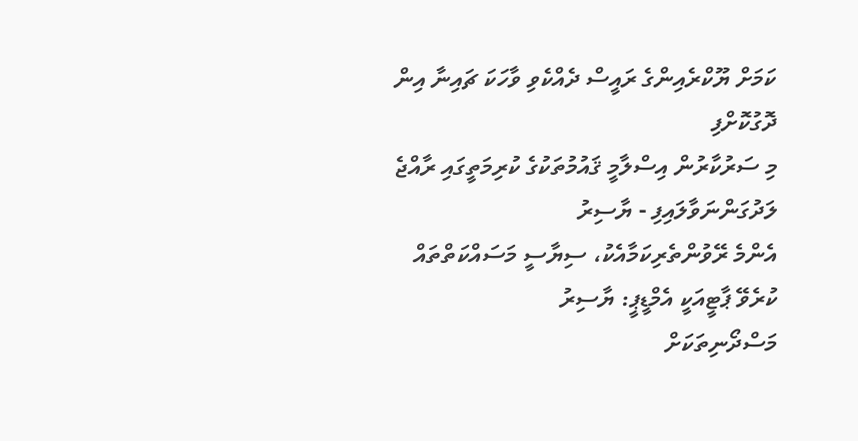ކަމަށް ޔޫކްރެއިންގެ ރައީސް ދެއްކެވި ވާހަކަ ޗައިނާ އިން ދޮގުކޮށްފި
މި ސަރުކާރުން އިސްލާމީ ޤައުމުތަކުގެ ކުރިމަތީގައި ރާއްޖެ ލަދުގަންނަވާލައިފި - ޔާސިރު
އެންމެ ރޭވުންތެރިކަމާއެކު، ސިޔާސީ މަސައްކަތްތައް ކުރެވޭ ޕާޓީއަކީ އެމްޑީޕީ: ޔާސިރު
މަސްދޯނިތަކަށް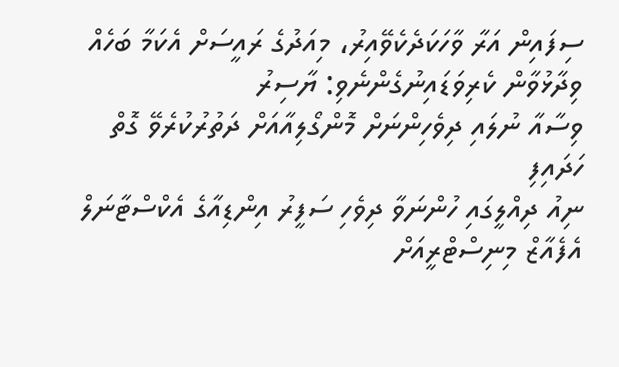ސިފައިން އަރާ ވާހަކަދެކެވޭއިރު، މިއަދުގެ ރައީސަށް އެކަމާ ބަހެއް ވިދާޅުވާން ކެރިވަޑައިނުގެންނެވި: ޔާސިރު
ވިސާއާ ނުލައި ދިވެހިންނަށް މޮންގޯލިއާއަށް ދަތުރުކުރެވޭ ގޮތް ހަދައިފި
ނިއު ދިއްލީގައި ހުންނަވާ ދިވެހި ސަފީރު އިންޑިއާގެ އެކްސްޓާނަލް އެފެއާޒް މިނިސްޓްރީއަށް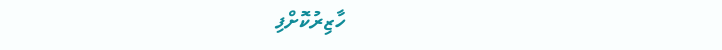ހާޒިރުކޮށްފި